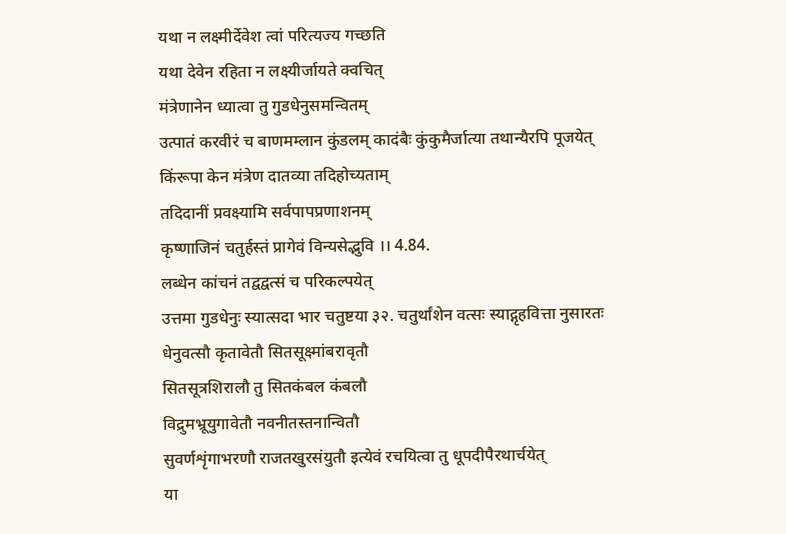यथा न लक्ष्मीर्देवेश त्वां परित्यज्य गच्छति
यथा देवेन रहिता न लक्ष्यीर्जायते क्वचित्
मंत्रेणानेन ध्यात्वा तु गुडधेनुसमन्वितम्
उत्पातं करवीरं च बाणमम्लान कुंडलम् कादंबैः कुंकुमैर्जात्या तथान्यैरपि पूजयेत्
किंरूपा केन मंत्रेण दातव्या तदिहोच्यताम्
तदिदानीं प्रवक्ष्यामि सर्वपापप्रणाशनम्
कृष्णाजिनं चतुर्हस्तं प्रागेवं विन्यसेद्भुवि ।। 4.84.
लब्धेन कांचनं तद्वद्वत्सं च परिकल्पयेत्
उत्तमा गुडधेनुः स्यात्सदा भार चतुष्टया ३२. चतुर्थांशेन वत्सः स्याद्गृहवित्ता नुसारतः
धेनुवत्सौ कृतावेतौ सितसूक्ष्मांबरावृतौ
सितसूत्रशिरालौ तु सितकंबल कंबलौ
विद्रुमभ्रूयुगावेतौ नवनीतस्तनान्वितौ
सुवर्णशृंगाभरणौ राजतखुरसंयुतौ इत्येवं रचयित्वा तु धूपदीपैरथार्चयेत्
या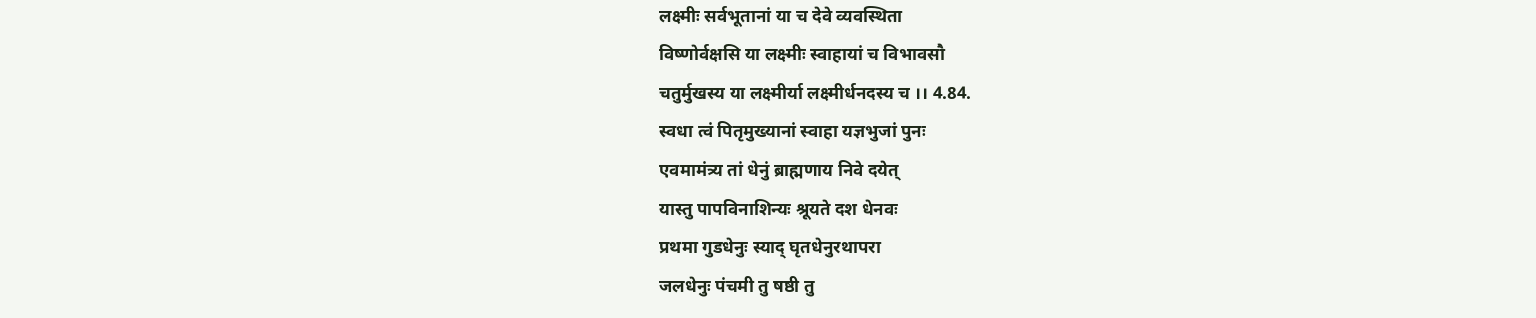लक्ष्मीः सर्वभूतानां या च देवे व्यवस्थिता
विष्णोर्वक्षसि या लक्ष्मीः स्वाहायां च विभावसौ
चतुर्मुखस्य या लक्ष्मीर्या लक्ष्मीर्धनदस्य च ।। 4.84.
स्वधा त्वं पितृमुख्यानां स्वाहा यज्ञभुजां पुनः
एवमामंत्र्य तां धेनुं ब्राह्मणाय निवे दयेत्
यास्तु पापविनाशिन्यः श्रूयते दश धेनवः
प्रथमा गुडधेनुः स्याद् घृतधेनुरथापरा
जलधेनुः पंचमी तु षष्ठी तु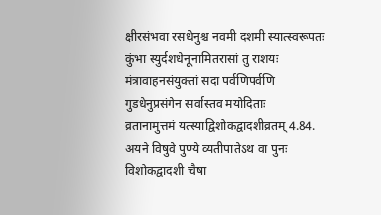क्षीरसंभवा रसधेनुश्च नवमी दशमी स्यात्स्वरूपतः
कुंभा स्युर्दशधेनूनामितरासां तु राशयः
मंत्रावाहनसंयुक्तां सदा पर्वणिपर्वणि
गुडधेनुप्रसंगेन सर्वास्तव मयोदिताः
व्रतानामुत्तमं यत्स्याद्विशोकद्वादशीव्रतम् 4.84.
अयने विषुवे पुण्ये व्यतीपातेऽथ वा पुनः
विशोकद्वादशी चैषा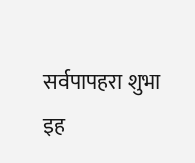सर्वपापहरा शुभा
इह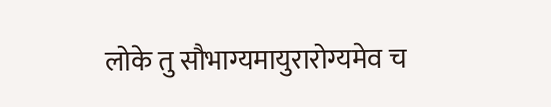लोके तु सौभाग्यमायुरारोग्यमेव च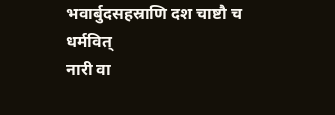भवार्बुदसहस्राणि दश चाष्टौ च धर्मवित्
नारी वा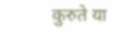कुरुते या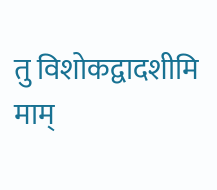तु विशोकद्वादशीमि माम्